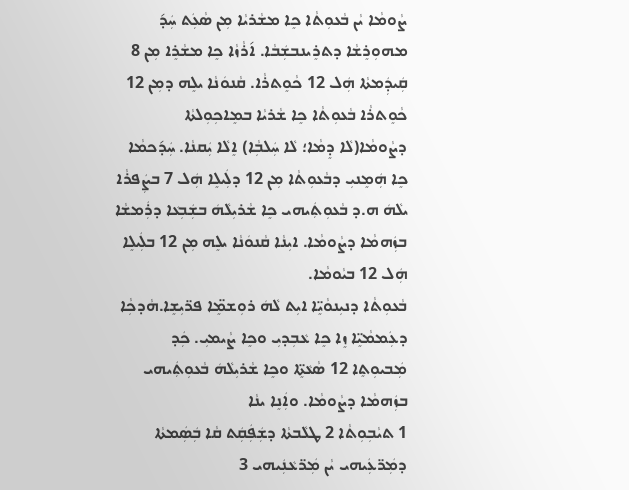ܨܵܘܡܵܐ ܝܵܢ ܒܵܥܘܼܬܵܐ ܟܸܐ ܡܫܵܪܝܵܐ ܡܼܢ ܣܵܥܲܬ ܚܲܕ݇ ܡܗܘܼܪܸܫܵܐ ܕܬܪܸܝܢܒܫܲܒܵܐ. ܐ݇ܪܵܙܵܐ ܟܸܐ ܡܫܵܪܸܐ ܡܼܢ 8 ܩܲܝܕܲܡܬܵܐ ܗܲܠ 12 ܟܵܘܸܬܪܵܐ. ܩܵܢܘܿܢܵܐ ܝܠܸܗ ܕܡܼܢ 12 ܟܵܘܸܬܪܵܐ ܒܵܥܘܼܬܵܐ ܟܸܐ ܫܵܪܝܵܐ ܒܡܸܐܟܼܘܼܠܬܵܐ ܕܨܵܘܡܵܐ(ܠܵܐ ܕܸܡܵܐ؛ ܠܵܐ ܚܲܠܒܼܵܐ) ܐܸܠܵܐ ܝܲܩܢܵܐ. ܚܲܕ݇ܟܡܵܐ ܟܸܐ ܗܲܡܸܢܝܼ ܕܒܵܥܘܼܬܵܐ ܡܼܢ 12 ܕܠܲܝܠܸܐ ܗܲܠ 7 ܒܨܲܦܪܵܐ ܝܠܵܗܿ ܗ.ܕ ܒܵܥܘܼܬܲܝܗܝ ܟܸܐ ܫܵܪܝܼܠܵܗܿ ܒܫܲܒܼܥܵܐ ܕܪܲܡܫܵܐ ܒܙܲܗܡܵܐ ܕܨܵܘܡܵܐ. ܐܝܼܢܵܐ ܩܵܢܘܿܢܵܐ ܝܠܸܗ ܡܼܢ 12 ܒܠܲܝܠܸܐ ܗܲܠ 12 ܒܝܵܘܡܵܐ.
ܒܵܥܘܼܬܵܐ ܕܢܝܼܢܘܵܝܸ̈ܐ ܐܝܼܬ ܠܵܗܿ ܪܘܼܫܡܸ̈ܐ ܦܖ̈ܝܼܫܸܐ.ܗܵܕܟܼܵܐ ܕܥܲܡܡܵܝܸ̈ܐ ܙܸܐ ܟܸܐ ܥܵܒܼܕܝܼ ܘܟܸܐ ܨܵܝܡܝܼ. ܟܲܕ ܡܲܒܝܘܼܬܸܐ 12 ܣܵܥܵܬܸ̈ܐ ܘܟܸܐ ܫܵܪܝܼܠܵܗܿ ܒܵܥܘܼܬܲܝܗܝ ܒܙܲܗܡܵܐ ܕܨܵܘܡܵܐ. ܘܐܲܢܸܐ ܝܢܵܐ
1 ܬܝܵܒܼܘܼܬܵܐ 2 ܛܠܵܒܬܵܐ ܕܫܲܦܲܩܲܬ ܩܵܐ ܒܲܣܲܡܬܵܐ ܕܡܲܖ̈ܥܲܝܗܝ ܝܵܢ ܡܲܖ̈ܥܵܢܲܝܗܝ 3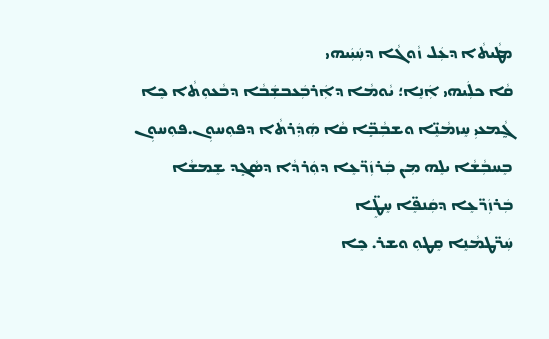ܡܛܵܝܬܵܐ ܕܥܲܠ ܙܵܘܓܵܐ ܕܚܲܝܲܝܗܝ
ܩܵܐ ܟܠܲܝܗܝ ܐܲܢܸܐ؛ ܝܵܘܡܵܐ ܕܐܲܪܒܲܥܒܫܲܒܵܐ ܕܒܵܥܘܼܬܵܐ ܟܸܐ ܓ̰ܵܡܥܝܼ ܚܸܙܡܵܢܸ̈ܐ ܘܫܒܼܵܒܼܸ̈ܐ ܩܵܐ ܗܲܕܲܪܬܵܐ ܕܦܘܼܚܘܼܢ.ܦܘܼܚܘܼܢ ܒܸܚܒܼܵܫܵܐ ܝܠܸܗ ܡܼܢ ܒܲܪܙܲܖ̈ܥܸܐ ܕܘܲܪܕܵܐ ܕܣܵܓܼܸܕ ܫܸܡܫܵܐ ܒܲܪܙܲܖ̈ܥܸܐ ܕܩܲܢܦܸ̈ܐ ܚܸܛܸ̈ܐ
ܚܲܖ̈ܛܡܵܢܸܐ ܩܸܛܘܼ ܘܫܪ. ܟܸܐ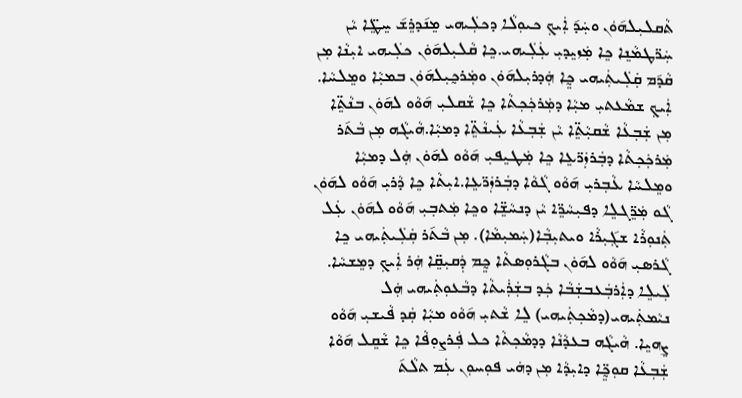ܬܵܩܠܝܼܠܗ݇ܘܿܢ ܘܚܲܕ݇ ܐܲܝܟܼ ܟܝܘܼܠܵܐ ܕܟܠܲܝܗܝ ܡܸܢ݇ܕܪܸܫ݇ ܚܸܛܸ̈ܐ ܝܵܢ ܚܲܖ̈ܛܡܵܢܸܐ ܟܸܐ ܡܲܙܝܸܕܝܼ ܥܲܠܲܝܗܝ.ܟܸܐ ܩܵܠܝܼܠܗ݇ܘܿܢ ܟܠܲܝܗܝ ܐܝܼܢܵܐ ܡܼܢ ܩܵܕ݇ܡ ܩܲܠܲܝܬܲܝܗܝ ܟ̰ܸܐ ܗܲܕܪܝܼܠܗ݇ܘܿܢ ܘܡܲܪܟ̰ܝܼܠܗ݇ܘܿܢ ܒܡܝܼܵܐ ܘܡܸܠܚܵܐ. ܐܲܝܟܼ ܫܡܵܥܬܝܼ ܡܝܼܵܐ ܕܡܲܪܟܲܟܼܬܵܐ ܟܸܐ ܫܵܩܠܝܼ ܗ݇ܘܵܘ ܠܗ݇ܘܿܢ ܒܢܵܬܸ̈ܐ ܡܼܢ ܫܲܒܼܥܵܐ ܫܵܩܝܼܵܬܸ̈ܐ ܝܵܢ ܫܲܒܼܥܵܐ ܥܲܝܢܵܬܸ̈ܐ ܕܡܝܼܵܐ.ܗܵܝܓܵܗ ܡܼܢ ܒܵܬ݇ܪ ܡܲܪܟܲܟܼܬܵܐ ܕܒܲܪܙܲܖ̈ܥܸܐ ܟܸܐ ܡܲܛܝܸܦܝܼ ܗ݇ܘܵܘ ܠܗ݇ܘܿܢ ܗܲܠ ܕܡܝܼܵܐ ܘܡܸܠܚܵܐ ܥܵܒܼܪܝܼ ܗ݇ܘܵܘ ܓܵܘܵܐ ܕܒܲܪܙܲܖ̈ܥܸܐ.ܐܝܼܬܵܐ ܟܸܐ ܕܵܪܝܼ ܗ݇ܘܵܘ ܠܗ݇ܘܿܢ ܓܵܘ ܡܲܖܸ̈ܓܠܸܐ ܕܦܝܼܚܵܖܸ̈ܐ ܝܵܢ ܕܢܚܵܫܸ̈ܐ ܘܟܸܐ ܡܲܬܒܼܝܼ ܗ݇ܘܵܘ ܠܗ݇ܘܿܢ ܥܲܠ ܬܲܢܘܼܪܵܐ ܫܓܼ݇ܝܼܪܵܐ ܘܝܬܝܼܒܼܵܐ(ܚܲܡܝܼܡܵܐ). ܡܼܢ ܒܵܬ݇ܪ ܩܲܠܲܝܬܲܝܗܝ ܟܸܐ ܓܵܪܣܝܼ ܗ݇ܘܵܘ ܠܗ݇ܘܿܢ ܒܓܵܪܘܼܣܬܵܐ ܟ̰ܸܡ ܕܲܩܝܼܩܸ̈ܐ ܗܲܪ ܐܲܝܟܼ ܕܡܸܫܚܵܐ.
ܠܲܝܠܸܐ ܕܐܲܪܒܲܥܒܫܲܒܵܐ ܟܲܕ ܒܫܲܪܲܝܬܵܐ ܕܒܵܥܘܼܬܲܝܗܝ ܗܲܠ ܢܝܵܡܬܲܝܗܝ(ܕܡܵܟܼܬܲܝܗܝ) ܠܸܐ ܫܵܬܝܼ ܗ݇ܘܵܘ ܡܝܼܵܐ ܩܲܕ ܦܵܝܫܝܼ ܗ݇ܘܵܘ ܨܸܗܝܸܐ. ܗܵܝܓܵܗ ܒܥܕܵܢܵܐ ܕܕܡܵܟܼܬܵܐ ܟܠ ܦܲܪܨܘܼܦܵܐ ܟܸܐ ܫܵܩܸܠ ܗ݇ܘܵܐ ܫܲܒܼܥܵܐ ܩܘܼܟ̰ܸ̈ܐ ܕܐܝܼܕܵܐ ܡܼܢ ܕܗܿܝ ܦܘܼܚܘܼܢ ܥܲܡ ܬܠܵܬ݇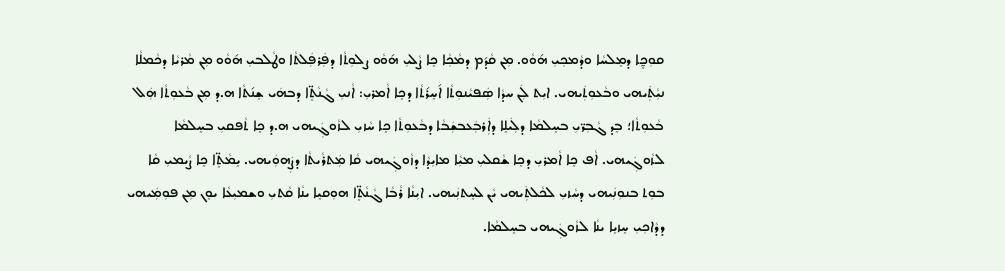ܩܘܼܟ̰ܸܐ ܕܡܸܠܚܵܐ ܘܕܵܡܟܼܝܼ ܗ݇ܘܵܘ. ܡܼܢ ܩܵܕ݇ܡ ܕܡܵܟܼܵܐ ܟܸܐ ܨܵܠܝܼ ܗ݇ܘܵܘ ܨܠܘܼܬܵܐ ܕܦܲܪܦܲܠܬܵܐ ܘܛܵܠܒܝܼ ܗ݇ܘܵܘ ܡܼܢ ܡܵܪܝܵܐ ܕܟܵܡܠܵܐ ܢܝܼܵܬܲܝܗܝ ܘܒܵܥܘܼܬܲܝܗܝ. ܐܝܼܬ ܠܲܢ ܚܕܵܐ ܣܲܦܝܵܢܘܼܬܵܐ ܐ݇ܚܸܪ݇ܬܵܐ ܕܟܸܐ ܐܵܡܪܝܼ: ܐܵܢܝܼ ܓܵܢܵܬܸ̈ܐ ܕܒܗܿܝ ܫܸܢ݇ܬܵܐ ܗ.ܕ ܡܼܢ ܒܵܥܘܼܬܵܐ ܗܲܠ ܒܵܥܘܼܬܵܐ؛ ܒܸܕ ܓܵܒܼܖ̈ܝܼ ܒܚܸܠܡܵܐ ܕܠܲܝܠܸܐ ܕܐܲܪܒܲܥܒܫܲܒܵܐ ܕܒܵܥܘܼܬܵܐ ܟܸܐ ܚܵܙܝܼ ܠܙܵܘܓܲܝܗܝ ܗ.ܕ ܟܸܐ ܬܵܦܩܝܼ ܒܚܸܠܡܵܐ ܠܙܵܘܓܲܝܗܝ. ܐܵܦ ܟܸܐ ܐܵܡܪܝܼ ܕܟܸܐ ܫܵܩܠܝܼ ܡܝܼܵܐ ܡܐܝܼܕܵܐ ܕܙܵܘܓܲܝܗܝ ܩܵܐ ܡܲܬܪܵܝܬܵܐ ܕܨܲܗܘܲܝܗܝ. ܝܸܡܵܬܸ̈ܐ ܟܸܐ ܨܵܝܡܝܼ ܩܵܐ ܒܘܼܬ ܒܢܘܼܢܲܝܗܝ ܕܚܵܙܝܼ ܠܟܵܠܬܲܝܗܝ ܝܵܢ ܠܚܸܬܢܲܝܗܝ. ܐܝܼܢܵܐ ܪܵܒܵܐ ܓܵܢܵܬܸ̈ܐ ܗܘܼܩܝܸܐ ܝܢܵܐ ܩܵܬܝܼ ܘܫܡܝܼܥܵܐ ܝܘܸܢ ܡܼܢ ܦܘܼܡܲܝܗܝ ܕܕܵܐܟܼܝܼ ܚܸܙܝܸܐ ܝܢܵܐ ܠܙܵܘܓܲܝܗܝ ܒܚܸܠܡܵܐ.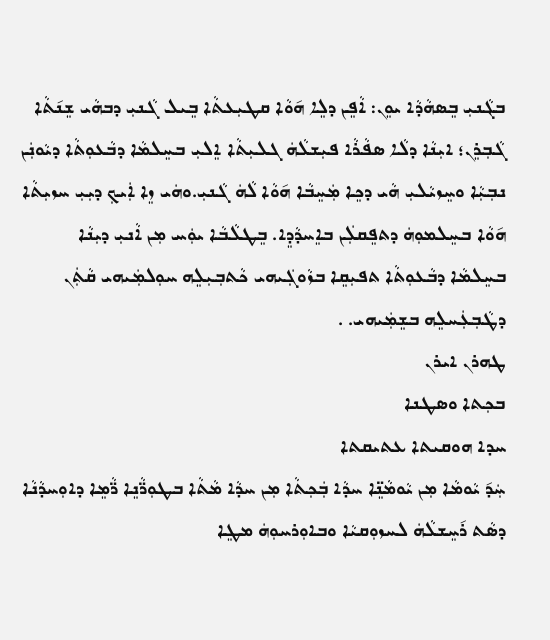ܒܓܵܢܝܼ ܒܸܣܗܵܕܵܐ ܝܘܸܢ: ܐܵܦܸܢ ܕܠܸܐ ܗ݇ܘܵܐ ܩܛܝܼܥܬܵܐ ܒܸܝܠ ܓܵܢܝܼ ܕܒܗܵܝ ܫܸܢ݇ܬܵܐ ܓܵܒܼܪܸܢ؛ ܐܝܼܢܵܐ ܕܠܵܐ ܣܦܵܪܵܐ ܦܝܼܫܠܵܗܿ ܓܠܝܼܬܵܐ ܐܸܠܝܼ ܒܚܸܠܡܵܐ ܕܒܵܥܘܼܬܵܐ ܕܝܵܘܢܲܢ ܢܒܼܝܼܵܐ ܘܚܸܙܝܵܠܝܼ ܗܵܝ ܕܟܸܐ ܡܲܚܸܒܵܐ ܗ݇ܘܵܐ ܠܵܗܿ ܓܵܢܝܼ.ܘܗܿܝ ܙܸܐ ܐܲܝܟܼ ܕܝܼܝܼ ܚܙܝܼܬܵܐ ܗ݇ܘܵܐ ܒܚܸܠܡܘܼܗܿ ܕܬܦܸܩܠܲܢ ܒܐܸܚܕܵܕܸܐ. ܒܸܛܠܵܒܵܐ ܝܘܲܚ ܡܼܢ ܐܵܢܝܼ ܕܝܼܢܵܐ ܒܚܸܠܡܵܐ ܕܒܵܥܘܼܬܵܐ ܬܦܝܼܩܸܐ ܒܙܵܘܓܲܝܗܝ ܟܵܬܒܼܝܼܠܸܗ ܚܘܼܠܡܲܝܗܝ ܩܵܬܲܢ ܕܛܵܒܼܥܲܚܠܸܗ ܒܫܸܡܲܝܗܝ. .
ܛܗܪܢ ܐܝܪܢ
ܒܟܼܬܐ ܘܣܛܢܐ
ܚܕܐ ܗܘܩܝܬܐ ܥܬܝܩܬܐ
ܚܲܕ݇ ܝܵܘܡܵܐ ܡܼܢ ܝܵܘܡܵܢܸ̈ܐ ܚܕܵܐ ܒܲܟܼܬܵܐ ܡܼܢ ܚܕܵܐ ܡܵܬܵܐ ܒܛܘܼܖ̈ܵܢܸܐ ܖ̈ܵܡܸܐ ܕܐܘܼܚܕܵܢܵܐ ܕܣܵܬ ܪ݇ܚܸܫܠܵܗܿ ܠܚܙܘܼܩܝܵܐ ܘܒܐܘܼܪܚܘܼܗܿ ܡܛܸܐ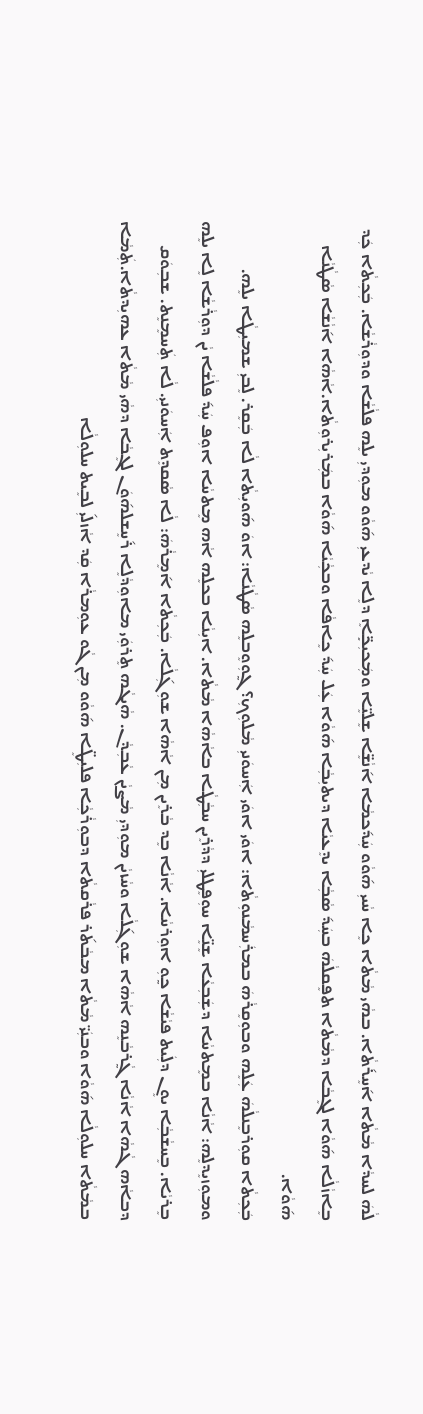ܠܵܗܿ ܠܚܕܵܐ ܡܵܬܵܐ ܐ݇ܚܸܪ݇ܬܵܐ. ܒܗܵܝ ܡܵܬܵܐ ܟܸܐ ܚܵܝܝܼ ܗ݇ܘܵܘ ܚܲܕ݇ܟܡܵܐ ܐ݇ܢܵܫܸ̈ܐ ܫܸܠܝܸ̈ܐ ܘܡܲܟܝܼܟܼܸ̈ܐܸ ܕܠܸܐ ܝܵܕܥܝܼ ܗ݇ܘܵܘ ܡܘܼܕܝܼ ܝܠܸܗ ܦܠܵܫܵܐ ܘܕܘܼܪܵܫܵܐ. ܒܲܟܼܬܵܐ ܟܲܕ ܒܸܐܙܵܠܵܐ ܗ݇ܘܵܐ ܠܓܸܒܵܐ ܕܡܵܬܵܐ ܬܦܸܩܠܵܗܿ ܒܚܲܕ݇ ܣܵܒܼܵܐ ܝܕܸܥܝܵܐ ܕܝܬܝܼܒܼܵܐ ܗ݇ܘܵܐ ܥܲܠ ܚܲܕ݇ ܟܸܐܦܵܐ ܘܒܟܼܵܝܵܐ ܗ݇ܘܵܐ ܒܡܲܪܝܼܪܘܼܬܵܐ.ܐܵܗܵܐ ܐ݇ܢܵܫܵܐ ܣܵܛܵܢܵܐ ܗ݇ܘܵܐ.
ܒܲܟܼܬܵܐ ܩܘܼܪܒܸܢܠܵܗܿ ܥܲܠܸܗ ܘܒܘܼܩܸܪܵܗܿ ܒܡܪܲܚܡܵܢܘܼܬܵܐ: ܐܘܿܝ ܐܘܿܝ ܐܲܚܘܿܢܝܼ ܡܵܠܘܼܟܼ؟ ܓ̰ܘܼܘܸܒܠܸܗ ܣܵܛܵܢܵܐ: ܐܘܿ ܗ݇ܘܝܼܬܵܐ ܠܵܐ ܒܲܩܸܪ. ܠܸܒܝܼ ܫܡܝܼܛܵܐ ܝܠܸܗ. ܘܡܘܼܙܝܸܕܠܸܗ: ܐܵܢܵܐ ܒܡܸܬܚܵܐ ܕܫܲܒܼܥܵܐ ܫܸܢܸ̈ܐ ܚܘܼܦܸܛܠܝܼ ܕܕܵܪܸܝܢ ܚܒܼܵܛܵܐ ܒܐܵܗܵܐ ܡܵܬܵܐ. ܐܝܼܢܵܐ ܒܟܠܸܗ ܐܵܗ ܡܸܬܚܵܐ ܐܘܼܦ ܚܲܕ݇ ܦܠܵܫܵܐ ܝܵܢ ܕܘܼܪܵܫܵܐ ܠܸܐ ܝܠܸܗ ܒܸܪܝܵܐ. ܒܸܚܫܵܒܼܵܐ ܝܘܸܢ ܕܠܲܝܬ ܦܝܵܫܵܐ ܟ̰ܘܼ ܐܘܼܪܚܵܐ. ܐܵܢܵܐ ܒܸܕ ܒܵܪܸܝܢ ܡܼܢ ܐܵܗܵܐ ܫܘܼܓܼ݇ܠܵܐ. ܒܲܟܼܬܵܐ ܐ݇ܡܸܪܵܗܿ: ܠܵܐ ܣܵܩܕܸܬ ܐܲܚܘܿܢܝܼ. ܠܵܐ ܬܲܚܡܸܢܸܬ. ܫܒܼܘܿܩ ܕܒܐܵܗ ܓܵܗܵܐ ܐܵܢܵܐ ܓ̰ܵܪܒܵܢܸܗ ܐܵܗܵܐ ܫܘܼܓܼ݇ܠܵܐ ܘܚܵܙܝܵܢ ܡܘܼܕܝܼ ܡܵܨܝܵܢ ܥܵܒܼܕܵܢ. ܗܵܝܓܵܗ ܬܸܪܘܲܝ ܡܐܘܼܕܵܠܸܐ ܪ݇ܚܸܫܠܗ݇ܘܿܢ ܠܓܸܒܵܐ ܕܗܵܝ ܡܵܬܵܐ ܥܗܝܼܕܬܵܐ.ܬܲܡܵܐ ܒܡܵܬܵܐ ܚܠܘܼܠܵܐ ܗ݇ܘܵܐ ܘܒܢܲܝ̈ ܡܵܬܵܐ ܡܒܵܬ݇ܪ ܦܪܵܩܬܵܐ ܕܒܘܼܪܵܟܼܵܐ ܦܠܝܼܛܸ̈ܐ ܗ݇ܘܵܘ ܡܼܢ ܓܵܘ ܥܘܼܡܪܵܐ ܩܲܕ ܐܵܙܠ݇ܝܼ ܠܒܸܝܬ ܚܠܘܼܠܵܐ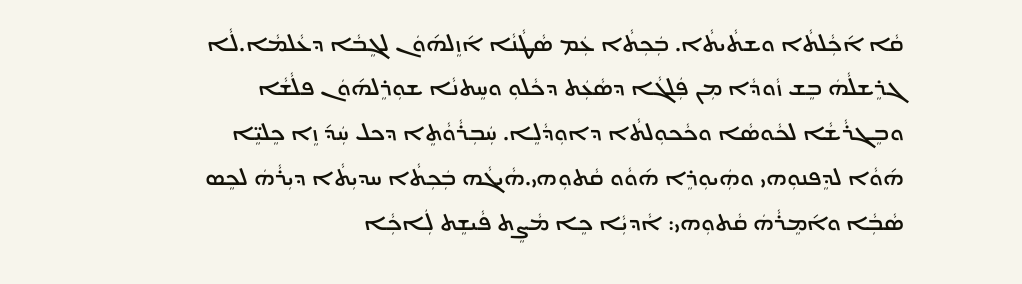ܩܵܐ ܐ݇ܟܼܵܠܬܵܐ ܘܫܬܵܝܬܵܐ. ܒܲܟܼܬܵܐ ܥܲܡ ܣܵܛܵܢܵܐ ܐ݇ܙܸܠܗ݇ܘܿܢ ܠܓܸܒܵܐ ܕܥܵܠܡܵܐ.ܠܵܐ ܓܪܸܫܠܵܗܿ ܒܸܫ ܙܵܘܕܵܐ ܡܼܢ ܦܲܠܓܵܐ ܕܣܵܥܲܬ ܕܟܵܠܘܼ ܘܚܸܬܢܵܐ ܫܘܼܪܸܠܗ݇ܘܿܢ ܦܠܵܫܵܐ ܘܒܸܓܪܵܫܵܐ ܠܟܵܘܣܵܐ ܘܟܵܟܘܼܠܬܵܐ ܕܐܘܼܕܵܠܸܐ. ܚܲܒܼܪܵܘܵܬܸܐ ܕܟܠ ܚܲܕ݇ ܙܸܐ ܟܸܠܝܸ̈ܐ ܗ݇ܘܵܐ ܠܕܸܦܢܘܼܗܝ ܘܗܲܝܘܼܪܸܐ ܗ݇ܘܵܘ ܩܵܬܘܼܗܝ.ܗܵܝܓܵܗ ܒܲܟܼܬܵܐ ܚܕܝܼܬܵܐ ܕܝܼܪܵܗܿ ܠܟܸܣ ܣܵܒܼܵܐ ܘܐ݇ܡܸܪܵܗܿ ܩܵܬܘܼܗܝ: ܐܵܕܝܼܵܐ ܟܸܐ ܡܵܨܸܬ ܦܵܝܫܸܬ ܠܲܐܟܼܵܐ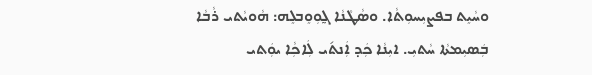ܘܚܵܝܸܬ ܒܦܨܝܼܚܘܼܬܵܐ. ܘܣܵܛܵܢܵܐ ܓ̰ܘܼܘܸܒܠܸܗ: ܗܵܘܝܵܬܝ ܪܵܒܵܐ ܒܲܣܝܼܡܬܵܐ ܚܵܬܝܼ. ܐܝܼܢܵܐ ܟܲܕ ܐܲܢܬ݇ܝ ܠܲܐܟܼܵܐ ܝܘܲܬܝ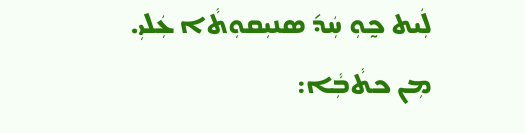ܠܲܝܬ ܟ̰ܘܼ ܚܲܕ݇ ܣܢܝܼܩܘܼܬܵܐ ܥܲܠܝܼ.
ܡܼܢ ܟܬܵܒܼܵܐ: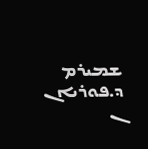ܫܡܝܪܡ ܕ.ܦܘܪܝܐܢ
ܢ